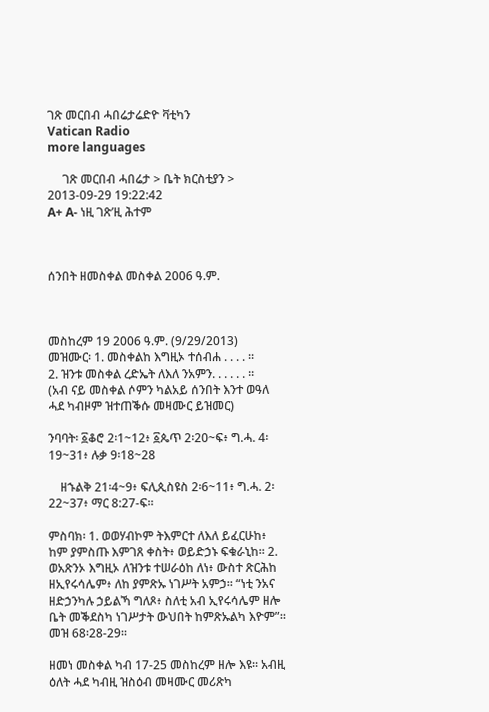ገጽ መርበብ ሓበሬታሬድዮ ቫቲካን
Vatican Radio
more languages

     ገጽ መርበብ ሓበሬታ > ቤት ክርስቲያን >  2013-09-29 19:22:42
A+ A- ነዚ ገጽ’ዚ ሕተም



ሰንበት ዘመስቀል መስቀል 2006 ዓ.ም.



መስከረም 19 2006 ዓ.ም. (9/29/2013)
መዝሙር፡ 1. መስቀልከ እግዚኦ ተሰብሐ . . . . ።
2. ዝንቱ መስቀል ረድኤት ለእለ ንአምን. . . . . . ።
(አብ ናይ መስቀል ሶምን ካልአይ ሰንበት እንተ ወዓለ ሓደ ካብዞም ዝተጠቕሱ መዛሙር ይዝመር)

ንባባት፡ ፩ቆሮ 2፡1~12፥ ፩ጴጥ 2፡20~ፍ፥ ግ.ሓ. 4፡19~31፥ ሉቃ 9፡18~28

    ዘኁልቅ 21፡4~9፥ ፍሊጲስዩስ 2፡6~11፥ ግ.ሓ. 2፡22~37፥ ማር 8:27-ፍ።

ምስባክ፡ 1. ወወሃብኮም ትእምርተ ለእለ ይፈርሁከ፥ ከም ያምስጡ እምገጸ ቀስት፥ ወይድኃኑ ፍቁራኒከ። 2. ወአጽንኦ እግዚኦ ለዝንቱ ተሠራዕከ ለነ፥ ውስተ ጽርሕከ ዘኢየሩሳሌም፥ ለከ ያምጽኡ ነገሥት አምኃ። “ነቲ ንአና ዘድኃንካሉ ኃይልኻ ግለጾ፥ ስለቲ አብ ኢየሩሳሌም ዘሎ ቤት መቕደስካ ነገሥታት ውህበት ከምጽኡልካ እዮም”። መዝ 68፡28-29።

ዘመነ መስቀል ካብ 17-25 መስከረም ዘሎ እዩ። አብዚ ዕለት ሓደ ካብዚ ዝስዕብ መዛሙር መሪጽካ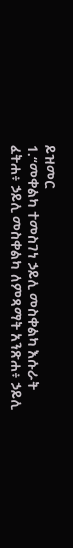ይዝመር
1.“መቀልካ ተመስገነ ኃይሊ መስቀልካ እሱራት ፈትሐ፥ ኃይሊ መስቀልካ ለምጻማት አንጽሐ፥ ኃይሊ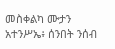መስቀልካ ሙታን አተንሥኤ፥ ሰንበት ንሰብ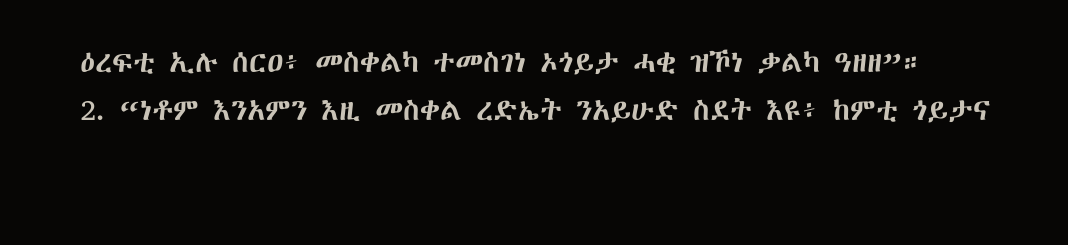ዕረፍቲ ኢሉ ሰርዐ፥ መስቀልካ ተመስገነ ኦጎይታ ሓቂ ዝኾነ ቃልካ ዓዘዘ”።
2. “ነቶም እንአምን እዚ መስቀል ረድኤት ንአይሁድ ስደት እዩ፥ ከምቲ ጎይታና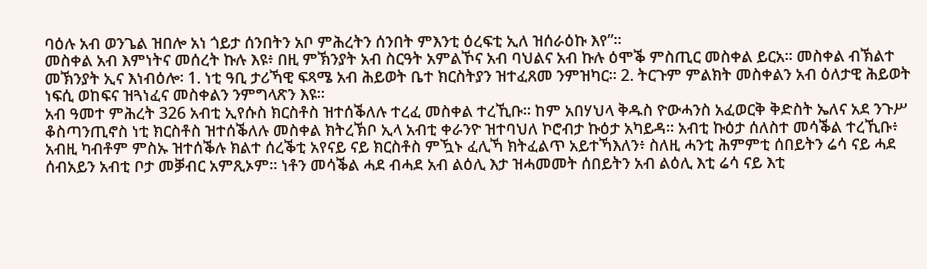ባዕሉ አብ ወንጌል ዝበሎ አነ ጎይታ ሰንበትን አቦ ምሕረትን ሰንበት ምእንቲ ዕረፍቲ ኢለ ዝሰራዕኩ እየ”።
መስቀል አብ እምነትና መሰረት ኩሉ እዩ፥ በዚ ምኽንያት አብ ስርዓት አምልኾና አብ ባህልና አብ ኩሉ ዕሞቕ ምስጢር መስቀል ይርአ። መስቀል ብኽልተ መኽንያት ኢና እነብዕሎ፡ 1. ነቲ ዓቢ ታሪኻዊ ፍጻሜ አብ ሕይወት ቤተ ክርስትያን ዝተፈጸመ ንምዝካር። 2. ትርጉም ምልክት መስቀልን አብ ዕለታዊ ሕይወት ነፍሲ ወከፍና ዝጓነፈና መስቀልን ንምግላጽን እዩ።
አብ ዓመተ ምሕረት 326 አብቲ ኢየሱስ ክርስቶስ ዝተሰቕለሉ ተረፈ መስቀል ተረኺቡ። ከም አበሃህላ ቅዱስ ዮውሓንስ አፈወርቅ ቅድስት ኤለና አደ ንጉሥ ቆስጣንጢኖስ ነቲ ክርስቶስ ዝተሰቕለሉ መስቀል ክትረኽቦ ኢላ አብቲ ቀራንዮ ዝተባህለ ኮሮብታ ኩዕታ አካይዳ። አብቲ ኩዕታ ሰለስተ መሳቕል ተረኺቡ፥ አብዚ ካብቶም ምስኡ ዝተሰቕሉ ክልተ ሰረቕቲ አየናይ ናይ ክርስቶስ ምዃኑ ፈሊኻ ክትፈልጥ አይተኻእለን፥ ስለዚ ሓንቲ ሕምምቲ ሰበይትን ሬሳ ናይ ሓደ ሰብአይን አብቲ ቦታ መቓብር አምጺኦም። ነቶን መሳቕል ሓደ ብሓደ አብ ልዕሊ እታ ዝሓመመት ሰበይትን አብ ልዕሊ እቲ ሬሳ ናይ እቲ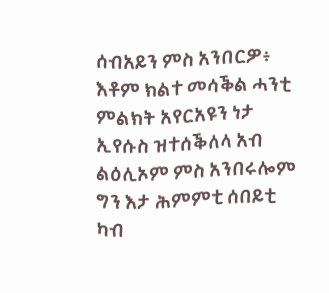ሰብአይን ምስ አንበርዎ፥ እቶም ክልተ መሳቕል ሓንቲ ምልክት አየርአዩን ነታ ኢየሱስ ዝተሰቕለላ አብ ልዕሊኦም ምስ አንበሩሎም ግን እታ ሕምምቲ ሰበይቲ ካብ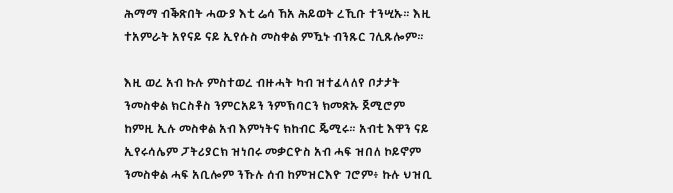ሕማማ ብቕጽበት ሓውያ እቲ ሬሳ ኸአ ሕይወት ረኺቡ ተንሢኡ። እዚ ተአምራት አየናይ ናይ ኢየሱስ መስቀል ምዃኑ ብንጹር ገሊጹሎም።

እዚ ወረ አብ ኩሉ ምስተወረ ብዙሓት ካብ ዝተፈላለየ ቦታታት ንመስቀል ክርስቶስ ንምርአይን ንምኽባርን ክመጽኡ ጀሚሮም ከምዚ ኢሉ መስቀል አብ እምነትና ክከብር ጄሚሩ። አብቲ እዋን ናይ ኢየሩሳሌም ፓትሪያርክ ዝነበሩ መቃርዮስ አብ ሓፍ ዝበለ ኮይኖም ንመስቀል ሓፍ አቢሎም ንኹሉ ሰብ ከምዝርእዮ ገሮም፥ ኩሉ ህዝቢ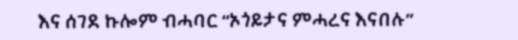እና ሰገደ ኩሎም ብሓባር “ኦጎይታና ምሓረና እናበሉ”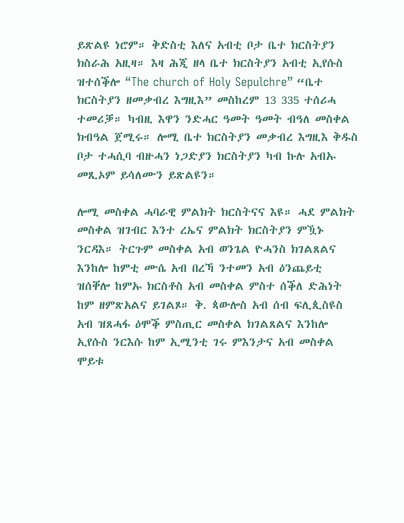ይጽልዩ ነሮም። ቅድስቲ እለና አብቲ ቦታ ቤተ ክርስትያን ክስራሕ አዚዛ። እዛ ሕጂ ዘላ ቤተ ክርስትያን አብቲ ኢየሱስ ዝተሰቕሎ “The church of Holy Sepulchre” “ቤተ ክርስትያን ዘመቃብረ እግዚእ” መስከረም 13 335 ተሰሪሓ ተመሪቓ። ካብዚ እዋን ንድሓር ዓመት ዓመት ብዓለ መስቀል ክብዓል ጀሚሩ። ሎሚ ቤተ ክርስትያን መቃብረ እግዚእ ቅዱስ ቦታ ተሓሲባ ብዙሓን ነጋድያን ክርስትያን ካብ ኩሉ አብኡ መጺኦም ይሳለሙን ይጽልዩን።

ሎሚ መስቀል ሓባራዊ ምልክት ክርስትናና እዩ። ሓደ ምልክት መስቀል ዝገብር እንተ ረኤና ምልክት ክርስትያን ምዃኑ ንርዳእ። ትርጉም መስቀል አብ ወንጌል ዮሓንስ ክገልጸልና እንከሎ ከምቲ ሙሴ አብ በረኻ ንተመን አብ ዕንጨይቲ ዝሰቐሎ ከምኡ ክርስቶስ አብ መስቀል ምስተ ሰቕለ ድሕነት ከም ዘምጽአልና ይገልጾ። ቅ. ጳውሎስ አብ ሰብ ፍሊጲስዩስ አብ ዝጸሓፋ ዕሞቕ ምስጢር መስቀል ክገልጸልና እንከሎ ኢየሱስ ንርእሱ ከም ኢሚንቲ ገሩ ምእንታና አብ መስቀል ሞይቱ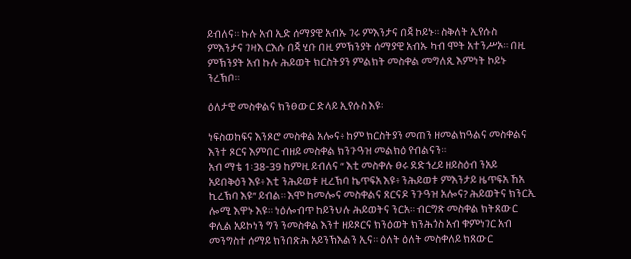ይብለና። ኩሉ አብ ኢድ ሰማያዊ አብኡ ገሩ ምእንታና በጃ ኮይኑ። ስቅለት ኢየሱስ ምእንታና ገዛእ ርእሱ በጃ ሂቡ በዚ ምኽንያት ሰማያዊ አብኡ ካብ ሞት አተንሥኦ። በዚ ምኽንያት አብ ኩሉ ሕይወት ክርስትያን ምልክት መስቀል መግለጺ እምነት ኮይኑ ንረኽቦ።

ዕለታዊ መስቀልና ክንፀውር ድላይ ኢየሱስ እዩ፡

ነፍስወከፍና እንጾሮ መስቀል አሎና፥ ከም ክርስትያን መጠን ዘመልክዓልና መስቀልና እንተ ጾርና እምበር ብዘይ መስቀል ክንጉዓዝ መልክዕ የብልናን።
አብ ማቴ 1፡38-39 ከምዚ ይብለና “ እቲ መስቀሉ ፀሩ ደድኅረይ ዘይስዕብ ንአይ አይበቅዕን እዩ፥ እቲ ንሕይወቱ ዚረኽባ ኬጥፍአ እዩ፥ ንሕይወቱ ምእንታይ ዜጥፍአ ኸአ ኪረኽባ እዩ” ይብል። እሞ ከመሎና መስቀልና ጸርናዶ ንጉዓዝ አሎና? ሕይወትና ክንርኢ ሎሚ እዋኑ እዩ። ነዕሎብጥ ከይንህሉ ሕይወትና ንርአ። ብርግጽ መስቀል ክትጸውር ቀሊል አይኮነን ግን ንመስቀል እንተ ዘይጾርና ክንዕወት ክንሕጎስ አብ ቁምነገር አብ መንግስተ ሰማይ ክንበጽሕ አይንኽእልን ኢና። ዕለት ዕለት መስቀለይ ክጸውር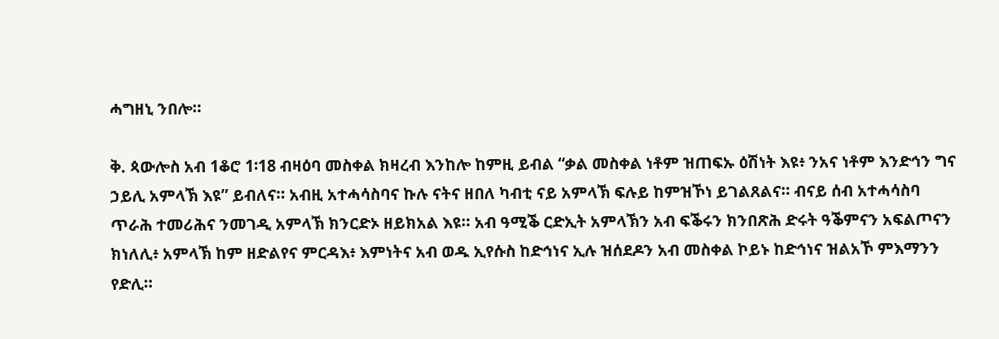ሓግዘኒ ንበሎ።

ቅ. ጳውሎስ አብ 1ቆሮ 1፡18 ብዛዕባ መስቀል ክዛረብ እንከሎ ከምዚ ይብል “ቃል መስቀል ነቶም ዝጠፍኡ ዕሽነት እዩ፥ ንአና ነቶም እንድኅን ግና ኃይሊ አምላኽ እዩ” ይብለና። አብዚ አተሓሳስባና ኩሉ ናትና ዘበለ ካብቲ ናይ አምላኽ ፍሉይ ከምዝኾነ ይገልጸልና። ብናይ ሰብ አተሓሳስባ ጥራሕ ተመሪሕና ንመገዲ አምላኽ ክንርድኦ ዘይክአል እዩ። አብ ዓሚቕ ርድኢት አምላኽን አብ ፍቕሩን ክንበጽሕ ድሩት ዓቕምናን አፍልጦናን ክነለሊ፥ አምላኽ ከም ዘድልየና ምርዳእ፥ እምነትና አብ ወዱ ኢየሱስ ከድኅነና ኢሉ ዝሰደዶን አብ መስቀል ኮይኑ ከድኅነና ዝልአኾ ምእማንን የድሊ።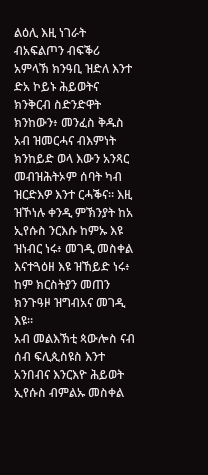ልዕሊ እዚ ነገራት ብአፍልጦን ብፍቕሪ አምላኽ ክንዓቢ ዝድለ እንተ ድአ ኮይኑ ሕይወትና ክንቅርብ ስድንድዋት ክንከውን፥ መንፈስ ቅዱስ አብ ዝመርሓና ብእምነት ክንከይድ ወላ እውን አንጻር መብዝሕትኦም ሰባት ካብ ዝርድእዎ እንተ ርሓቕና። እዚ ዝኾነሉ ቀንዲ ምኽንያት ከአ ኢየሱስ ንርእሱ ከምኡ እዩ ዝነብር ነሩ፥ መገዲ መስቀል እናተጓዕዘ እዩ ዝኸይድ ነሩ፥ ከም ክርስትያን መጠን ክንጉዓዞ ዝግብአና መገዲ እዩ።
አብ መልእኽቲ ጳውሎስ ናብ ሰብ ፍሊጲስዩስ እንተ አንበብና እንርእዮ ሕይወት ኢየሱስ ብምልኡ መስቀል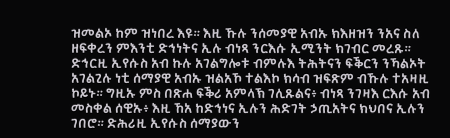ዝመልኦ ከም ዝነበረ እዩ። እዚ ኹሉ ንሰመያዊ አብኡ ክእዘዝን ንአና ስለ ዘፍቀረን ምእንቲ ድኅነትና ኢሉ ብነጻ ንርእሱ ኢሚንት ክገብር መረጹ። ድኅርዚ ኢየሱስ አብ ኩሉ አገልግሎቱ ብምሉእ ትሕትናን ፍቕርን ንኻልኦት አገልጊሉ ነቲ ሰማያዊ አብኡ ዝልአኾ ተልእኮ ክሳብ ዝፍጽም ብኹሉ ተአዛዚ ኮይኑ። ግዚኡ ምስ በጽሐ ፍቕሪ አምላኽ ገሊጹልና፥ ብነጻ ንገዛእ ርእሱ አብ መስቀል ሰዊኡ፥ እዚ ኸአ ከድኅነና ኢሉን ሕድገት ኃጢአትና ክህበና ኢሉን ገበሮ። ድሕሪዚ ኢየሱስ ሰማያውን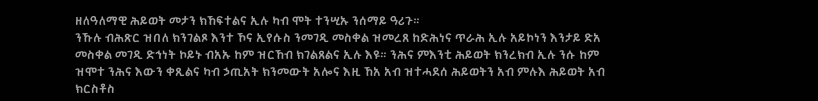ዘለዓለማዊ ሕይወት መታን ክኸፍተልና ኢሉ ካብ ሞት ተንሢኡ ንሰማይ ዓሪጉ።
ንኹሉ ብሕጽር ዝበለ ክንገልጾ እንተ ኾና ኢየሱስ ንመገዲ መስቀል ዝመረጸ ከድሕነና ጥራሕ ኢሉ አይኮነን እንታይ ድአ መስቀል መገዲ ድኅነት ኮይኑ ብአኡ ከም ዝርኸብ ክገልጸልና ኢሉ እዩ። ንሕና ምእንቲ ሕይወት ክንረክብ ኢሉ ንሱ ከም ዝሞተ ንሕና እውን ቀጺልና ካብ ኃጢአት ክንመውት አሎና እዚ ኸአ አብ ዝተሓደሰ ሕይወትን አብ ምሉእ ሕይወት አብ ክርስቶስ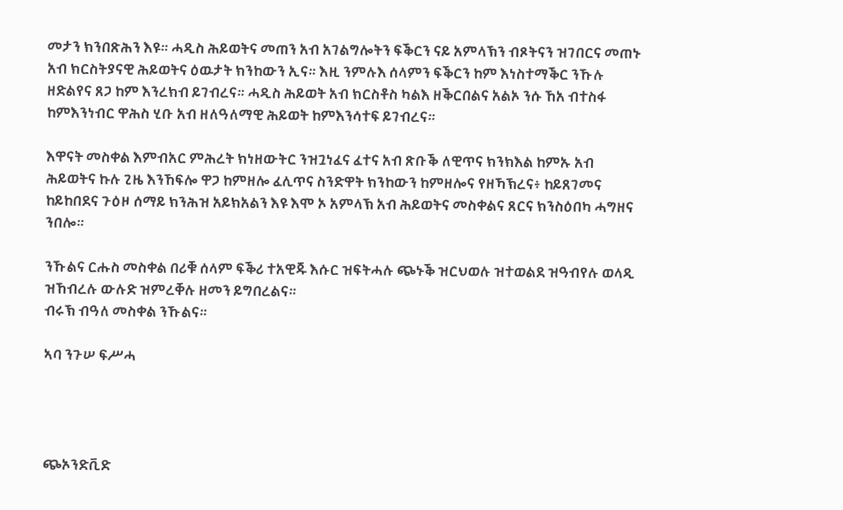መታን ክንበጽሕን እዩ። ሓዲስ ሕይወትና መጠን አብ አገልግሎትን ፍቕርን ናይ አምላኽን ብጾትናን ዝገበርና መጠኑ አብ ክርስትያናዊ ሕይወትና ዕዉታት ክንከውን ኢና። እዚ ንምሉእ ሰላምን ፍቕርን ከም እነስተማቕር ንኹሉ ዘድልየና ጸጋ ከም እንረክብ ይገብረና። ሓዲስ ሕይወት አብ ክርስቶስ ካልእ ዘቕርበልና አልኦ ንሱ ኸአ ብተስፋ ከምእንነብር ዋሕስ ሂቡ አብ ዘለዓለማዊ ሕይወት ከምእንሳተፍ ይገብረና።

እዋናት መስቀል እምብአር ምሕረት ክነዘውትር ንዝጓነፈና ፈተና አብ ጽቡቕ ለዊጥና ክንክእል ከምኡ አብ ሕይወትና ኩሉ ጊዜ እንኸፍሎ ዋጋ ከምዘሎ ፈሊጥና ስንድዋት ክንከውን ከምዘሎና የዘኻኽረና፥ ከይጸገመና ከይከበደና ጉዕዞ ሰማይ ክንሕዝ አይክአልን እዩ እሞ ኦ አምላኽ አብ ሕይወትና መስቀልና ጸርና ክንስዕበካ ሓግዘና ንበሎ።

ንኹልና ርሑስ መስቀል በሪቑ ሰላም ፍቕሪ ተአዊጁ እሱር ዝፍትሓሉ ጭኑቕ ዝርህወሉ ዝተወልደ ዝዓብየሉ ወላዲ ዝኸብረሉ ውሉድ ዝምረቐሉ ዘመን ይግበረልና።
ብሩኽ ብዓለ መስቀል ንኹልና።

ኣባ ንጉሠ ፍሥሓ




ጭኦንድቪድ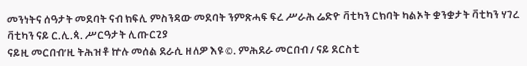መንነትና ሰዓታት መደባት ናብ ክፍሊ ምስንዳው መደባት ንምጽሓፍ ፍረ ሥራሕ ሬድዮ ቫቲካን ርክባት ካልኦት ቋንቋታት ቫቲካን ሃገረ ቫቲካን ናይ ር.ሊ.ጳ. ሥርዓታት ሊጡርጊያ
ናይዚ መርበብ’ዚ ትሕዝቶ ኵሉ መሰል ደራሲ ዘለዎ እዩ ©. ምሕደራ መርበብ / ናይ ደርስቲ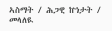ኣስማት / ሕጋዊ ኵነታት / መላለዪ